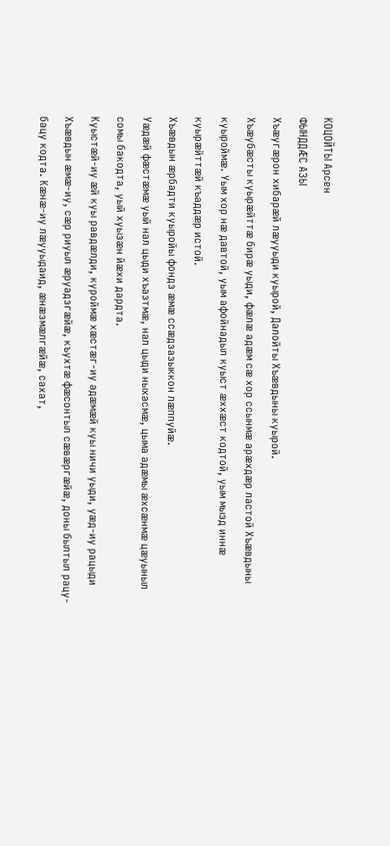КОЦОЙТЫ Арсен
ФЫНДДÆС АЗЫ
Хъæугæрон хибарæй лæууыди куырой, Далойты Хъæвдыны куырой.
Хъæубæсты куырæйттæ бирæ уыди, фæлæ адæм сæ хор ссынмæ арæхдæр ластой Хъæвдыны куыроймæ. Уым хор нæ давтой, уым афойнадыл куыст æххæст кодтой, уым мызд иннæ куырæйттæй къаддæр истой.
Хъæвдын æрбадти куыройы фондз æмæ ссæдзазыккон лæппуйæ.
Уæдæй фæстæмæ уый нал цыди хъазтмæ, нал цыди ныхасмæ, цыма адæмы æхсæнмæ цæуыныл сомы бакодта, уый хуызæн йæхи дардта.
Куыстæй-иу æй куы равдæлди, куроймæ хæстæг-иу адæмæй куы ничи уыди, уæд-иу рацыди Хъæвдын æмæ-иу, сæр риуыл æруадзгæйæ, къухтæ фæсонтыл сæвæргæйæ, доны былтыл рацу-бацу кодта. Кæнæ-иу лæууыдаид, æнæзмæлгæйæ, сахат,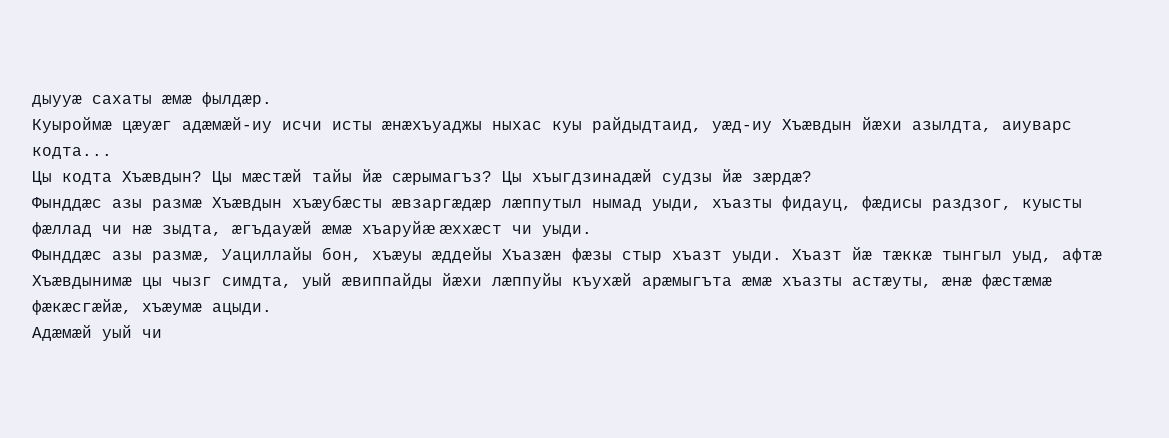дыууæ сахаты æмæ фылдæр.
Куыроймæ цæуæг адæмæй-иу исчи исты æнæхъуаджы ныхас куы райдыдтаид, уæд-иу Хъæвдын йæхи азылдта, аиуварс кодта...
Цы кодта Хъæвдын? Цы мæстæй тайы йæ сæрымагъз? Цы хъыгдзинадæй судзы йæ зæрдæ?
Фынддæс азы размæ Хъæвдын хъæубæсты æвзаргæдæр лæппутыл нымад уыди, хъазты фидауц, фæдисы раздзог, куысты фæллад чи нæ зыдта, æгъдауæй æмæ хъаруйæ æххæст чи уыди.
Фынддæс азы размæ, Уациллайы бон, хъæуы æддейы Хъазæн фæзы стыр хъазт уыди. Хъазт йæ тæккæ тынгыл уыд, афтæ Хъæвдынимæ цы чызг симдта, уый æвиппайды йæхи лæппуйы къухæй арæмыгъта æмæ хъазты астæуты, æнæ фæстæмæ фæкæсгæйæ, хъæумæ ацыди.
Адæмæй уый чи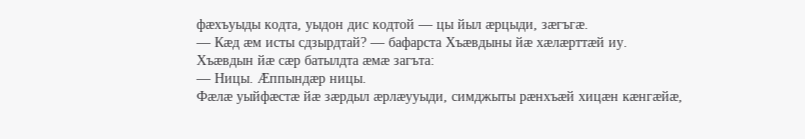фæхъуыды кодта, уыдон дис кодтой — цы йыл æрцыди, зæгъгæ.
— Кæд æм исты сдзырдтай? — бафарста Хъæвдыны йæ хæлæрттæй иу.
Хъæвдын йæ сæр батылдта æмæ загъта:
— Ницы. Æппындæр ницы.
Фæлæ уыйфæстæ йæ зæрдыл æрлæууыди, симджыты рæнхъæй хицæн кæнгæйæ,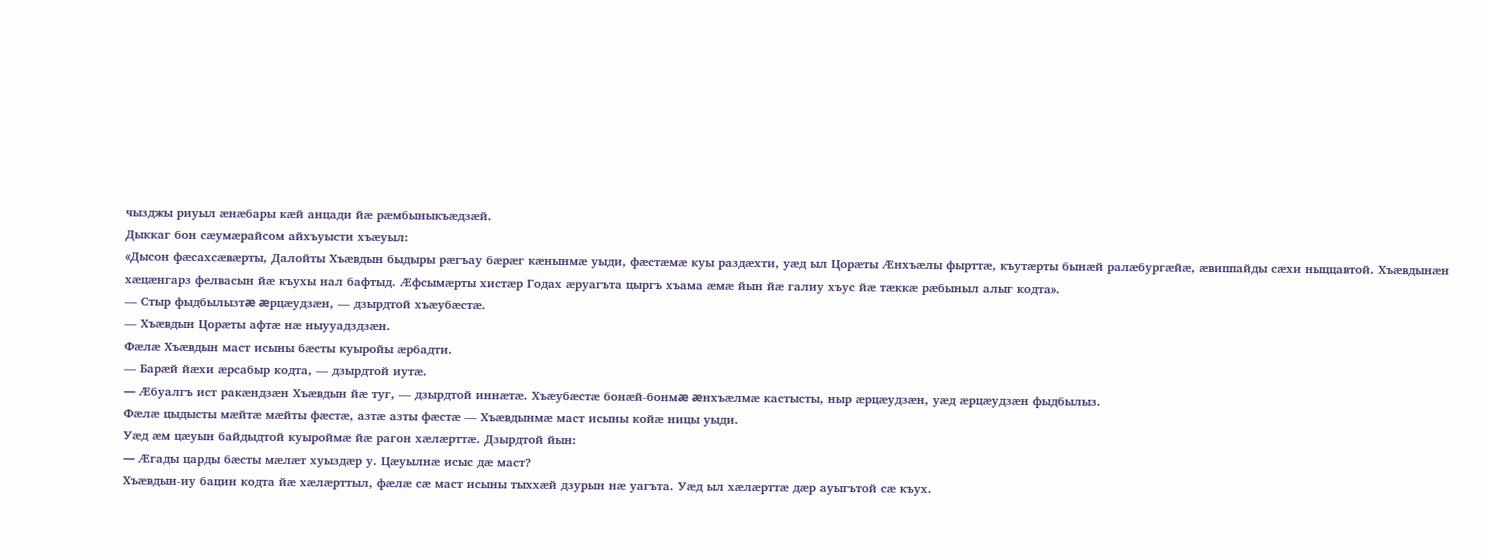чызджы риуыл æнæбары кæй анцади йæ рæмбыныкъæдзæй.
Дыккаг бон сæумæрайсом айхъуысти хъæуыл:
«Дысон фæсахсæвæрты, Далойты Хъæвдын быдыры рæгъау бæрæг кæнынмæ уыди, фæстæмæ куы раздæхти, уæд ыл Цорæты Æнхъæлы фырттæ, къутæрты бынæй ралæбургæйæ, æвиппайды сæхи ныццавтой. Хъæвдынæн хæцæнгарз фелвасын йæ къухы нал бафтыд. Æфсымæрты хистæр Годах æруагъта цыргъ хъама æмæ йын йæ галиу хъус йæ тæккæ рæбыныл алыг кодта».
— Стыр фыдбылызтæ æрцæудзæн, — дзырдтой хъæубæстæ.
— Хъæвдын Цорæты афтæ нæ ныууадздзæн.
Фæлæ Хъæвдын маст исыны бæсты куыройы æрбадти.
— Барæй йæхи æрсабыр кодта, — дзырдтой иутæ.
— Æбуалгъ ист ракæндзæн Хъæвдын йæ туг, — дзырдтой иннæтæ. Хъæубæстæ бонæй-бонмæ æнхъæлмæ кастысты, ныр æрцæудзæн, уæд æрцæудзæн фыдбылыз.
Фæлæ цыдысты мæйтæ мæйты фæстæ, азтæ азты фæстæ — Хъæвдынмæ маст исыны койæ ницы уыди.
Уæд æм цæуын байдыдтой куыроймæ йæ рагон хæлæрттæ. Дзырдтой йын:
— Æгады царды бæсты мæлæт хуыздæр у. Цæуылнæ исыс дæ маст?
Хъæвдын-иу бацин кодта йæ хæлæрттыл, фæлæ сæ маст исыны тыххæй дзурын нæ уагъта. Уæд ыл хæлæрттæ дæр ауыгътой сæ къух.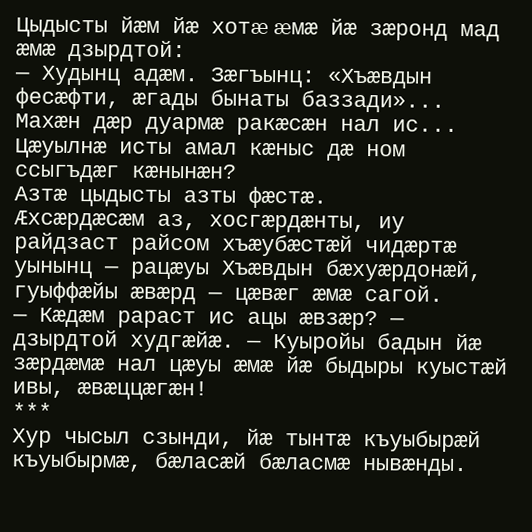Цыдысты йæм йæ хотæ æмæ йæ зæронд мад æмæ дзырдтой:
— Худынц адæм. Зæгъынц: «Хъæвдын фесæфти, æгады бынаты баззади»... Махæн дæр дуармæ ракæсæн нал ис... Цæуылнæ исты амал кæныс дæ ном ссыгъдæг кæнынæн?
Азтæ цыдысты азты фæстæ.
Æхсæрдæсæм аз, хосгæрдæнты, иу райдзаст райсом хъæубæстæй чидæртæ уынынц — рацæуы Хъæвдын бæхуæрдонæй, гуыффæйы æвæрд — цæвæг æмæ сагой.
— Кæдæм рараст ис ацы æвзæр? — дзырдтой худгæйæ. — Куыройы бадын йæ зæрдæмæ нал цæуы æмæ йæ быдыры куыстæй ивы, æвæццæгæн!
***
Хур чысыл сзынди, йæ тынтæ къуыбырæй къуыбырмæ, бæласæй бæласмæ нывæнды.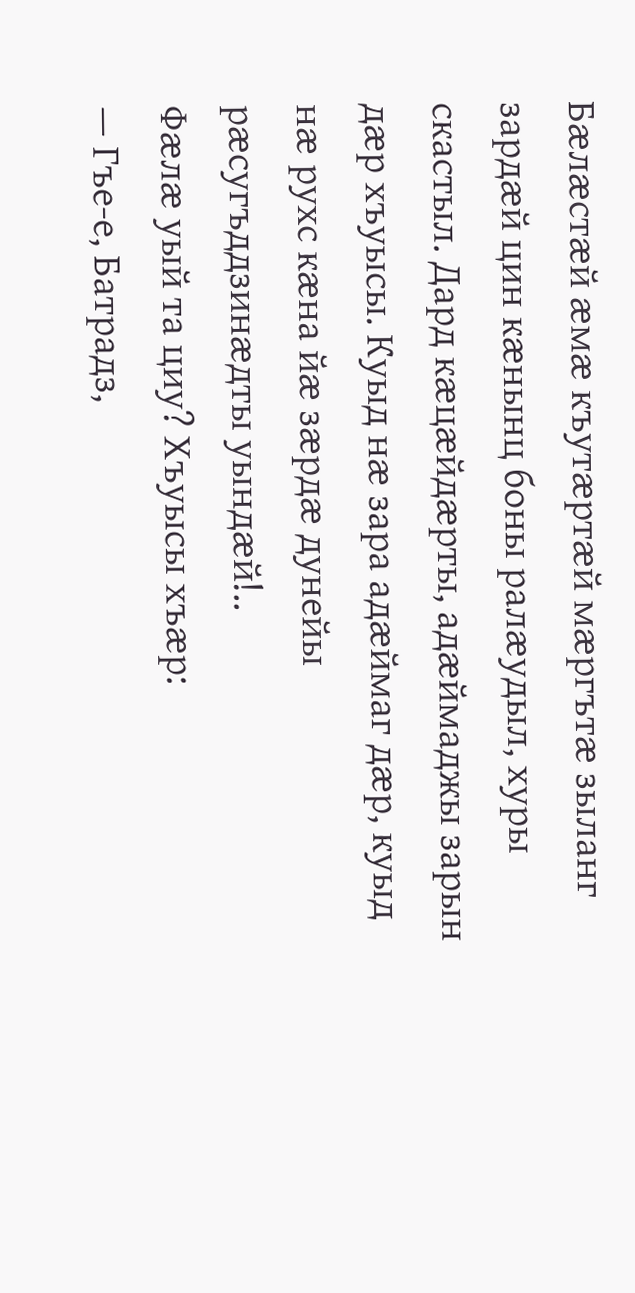Бæлæстæй æмæ къутæртæй мæргътæ зыланг зардæй цин кæнынц боны ралæудыл, хуры скастыл. Дард кæцæйдæрты, адæймаджы зарын дæр хъуысы. Куыд нæ зара адæймаг дæр, куыд нæ рухс кæна йæ зæрдæ дунейы рæсугъддзинæдты уындæй!..
Фæлæ уый та циу? Хъуысы хъæр:
— Гъе-е, Батрадз,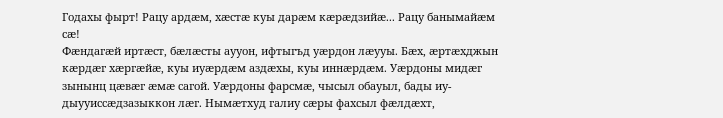Годахы фырт! Рацу ардæм, хæстæ куы дарæм кæрæдзийæ... Рацу банымайæм сæ!
Фæндагæй иртæст, бæлæсты аууон, ифтыгъд уæрдон лæууы. Бæх, æртæхджын кæрдæг хæргæйæ, куы иуæрдæм аздæхы, куы иннæрдæм. Уæрдоны мидæг зынынц цæвæг æмæ сагой. Уæрдоны фарсмæ, чысыл обауыл, бады иу-дыууиссæдзазыккон лæг. Нымæтхуд галиу сæры фахсыл фæлдæхт,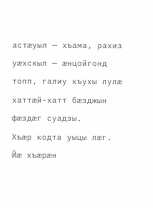астæуыл — хъама, рахиз уæхскыл — æнцойгонд топп, галиу къухы лулæ хаттæй-хатт бæзджын фæздæг суадзы.
Хъæр кодта уыцы лæг.
Йæ хъæрæн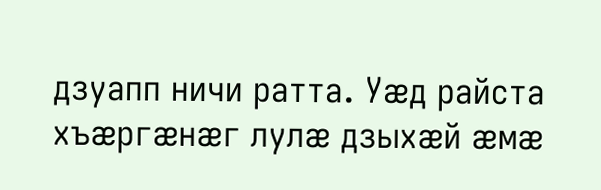дзуапп ничи ратта. Уæд райста хъæргæнæг лулæ дзыхæй æмæ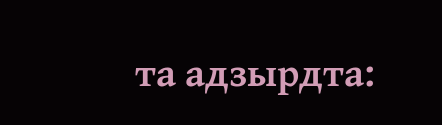та адзырдта: